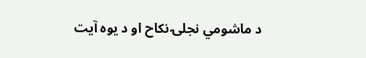د ماشومي نجلۍ نكاح او د يوه آيت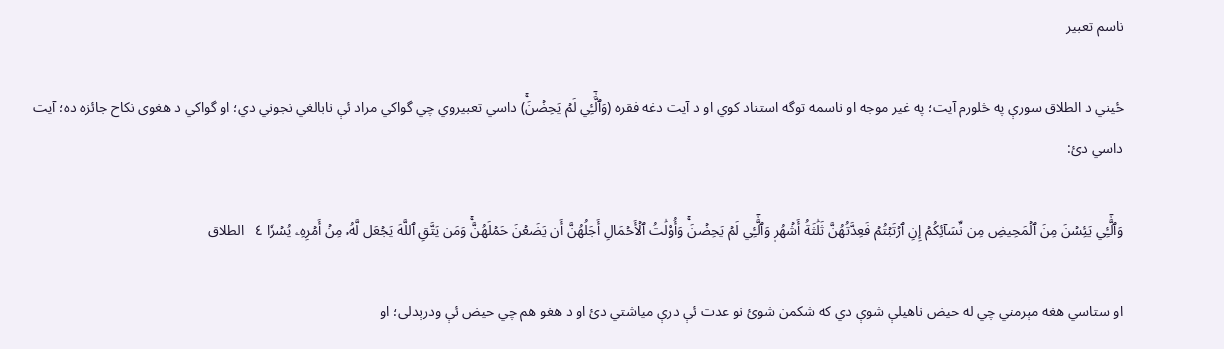ناسم تعبير

ځيني د الطلاق سورې په څلورم آيت؛ په غير موجه او ناسمه توگه استناد كوي او د آيت دغه فقره (وَٱلَّٰٓـِٔي لَمۡ يَحِضۡنَۚ) داسي تعبيروي چي گواكي مراد ئې نابالغي نجوني دي؛ او گواكي د هغوى نكاح جائزه ده؛ آيت داسي دئ:

وَٱلَّٰٓـِٔي يَئِسۡنَ مِنَ ٱلۡمَحِيضِ مِن نِّسَآئِكُمۡ إِنِ ٱرۡتَبۡتُمۡ فَعِدَّتُهُنَّ ثَلَٰثَةُ أَشۡهُرٖ وَٱلَّٰٓـِٔي لَمۡ يَحِضۡنَۚ وَأُوْلَٰتُ ٱلۡأَحۡمَالِ أَجَلُهُنَّ أَن يَضَعۡنَ حَمۡلَهُنَّۚ وَمَن يَتَّقِ ٱللَّهَ يَجۡعَل لَّهُۥ مِنۡ أَمۡرِهِۦ يُسۡرٗا ٤   الطلاق

او ستاسي هغه مېرمني چي له حيض ناهيلې شوې دي كه شكمن شوئ نو عدت ئې درې مياشتي دئ او د هغو هم چي حيض ئې ودرېدلى؛ او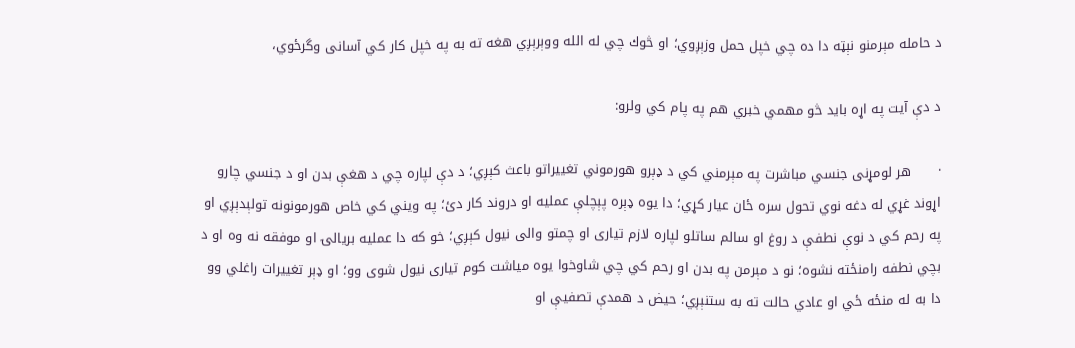د حامله مېرمنو نېټه دا ده چي خپل حمل وزېږوي؛ او څوك چي له الله ووېرېږي هغه ته به په خپل كار كي آسانى وگرځوي،

د دې آيت په اړه بايد څو مهمي خبري هم په پام كي ولرو:

·      هر لومړنى جنسي مباشرت په مېرمني كي د ډېرو هورموني تغييراتو باعث كېږي؛ د دې لپاره چي د هغې بدن او د جنسي چارو اړوند غړي له دغه نوي تحول سره ځان عيار كړي؛ دا يوه ډېره پېچلې عمليه او دروند كار دئ؛ په ويني كي خاص هورمونونه تولېدېږي او په رحم كي د نوې نطفې د روغ او سالم ساتلو لپاره لازم تيارى او چمتو والى نيول كېږي؛ خو كه دا عمليه بريالۍ او موفقه نه وه او د بچي نطفه رامنځته نشوه؛ نو د مېرمن په بدن او رحم كي چي شاوخوا يوه مياشت كوم تيارى نيول شوى وو؛ او ډېر تغييرات راغلي وو دا به له منځه ځي او عادي حالت ته به ستنېږي؛ حيض د همدې تصفيې او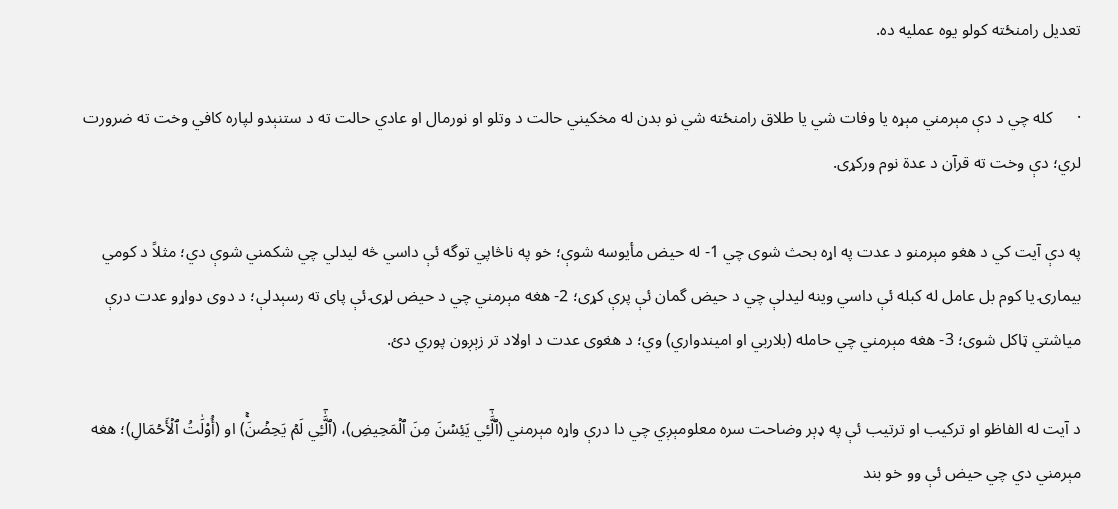تعديل رامنځته كولو يوه عمليه ده.

·      كله چي د دې مېرمني مېړه يا وفات شي يا طلاق رامنځته شي نو بدن له مخكيني حالت د وتلو او نورمال او عادي حالت ته د ستنېدو لپاره كافي وخت ته ضرورت لري؛ دې وخت ته قرآن د عدة نوم وركړى.

په دې آيت كي د هغو مېرمنو د عدت په اړه بحث شوى چي 1- له حيض مأيوسه شوې؛ خو په ناڅاپي توگه ئې داسي څه ليدلي چي شكمني شوې دي؛ مثلاً د كومي بيمارۍ يا كوم بل عامل له كبله ئې داسي وينه ليدلې چي د حيض گمان ئې پرې كړى؛ 2- هغه مېرمني چي د حيض لړۍ ئې پاى ته رسېدلې؛ د دوى دواړو عدت درې مياشتي ټاكل شوى؛ 3- هغه مېرمني چي حامله (بلاربي او اميندواري) وي؛ د هغوى عدت د اولاد تر زېږون پوري دئ.

د آيت له الفاظو او تركيب او ترتيب ئې په ډېر وضاحت سره معلومېږي چي دا درې واړه مېرمني (ٱلَّٰٓـِٔي يَئِسۡنَ مِنَ ٱلۡمَحِيضِ)، (ٱلَّٰٓـِٔي لَمۡ يَحِضۡنَۚ) او (أُوْلَٰتُ ٱلۡأَحۡمَالِ)؛ هغه مېرمني دي چي حيض ئې وو خو بند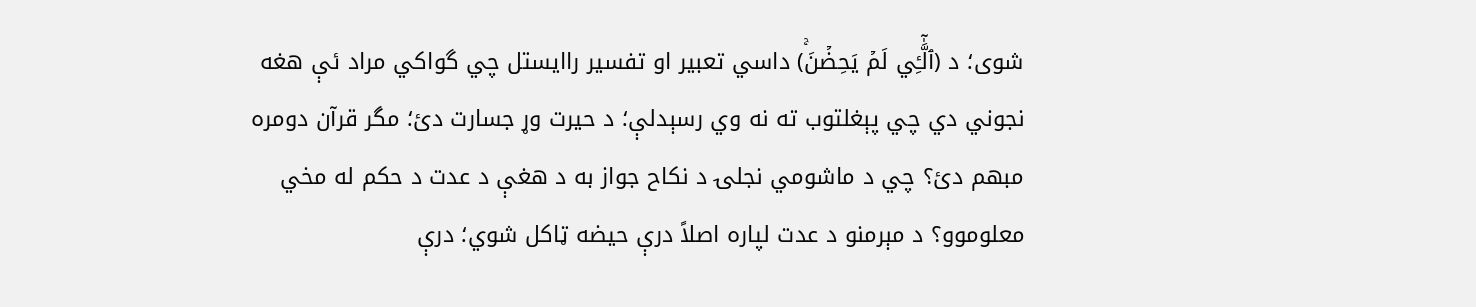شوى؛ د (ٱلَّٰٓـِٔي لَمۡ يَحِضۡنَۚ) داسي تعبير او تفسير راايستل چي گواكي مراد ئې هغه نجوني دي چي پېغلتوب ته نه وي رسېدلې؛ د حيرت وړ جسارت دئ؛ مگر قرآن دومره مبهم دئ؟ چي د ماشومي نجلۍ د نكاح جواز به د هغې د عدت د حكم له مخي معلوموو؟ د مېرمنو د عدت لپاره اصلاً درې حيضه ټاكل شوي؛ درې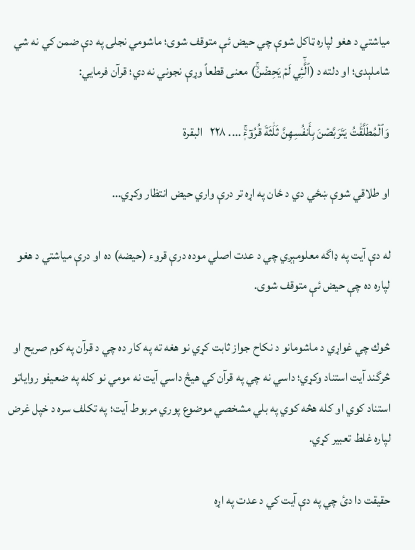مياشتي د هغو لپاره ټاكل شوې چي حيض ئې متوقف شوى؛ ماشومي نجلۍ په دې ضمن كي نه شي شاملېدى؛ او دلته د (ٱلَّٰٓـِٔي لَمۡ يَحِضۡنَۚ) معنى قطعاً وړې نجوني نه دي؛ قرآن فرمايي:

وَٱلۡمُطَلَّقَٰتُ يَتَرَبَّصۡنَ بِأَنفُسِهِنَّ ثَلَٰثَةَ قُرُوٓءٖۚ .... ٢٢٨   البقرة

او طلاقي شوې ښځي دي د ځان په اړه تر درې واري حيض انتظار وكړي...

له دې آيت په ډاگه معلومېږي چي د عدت اصلي موده درې قروء (حيضه) ده او درې مياشتي د هغو لپاره ده چې حيض ئې متوقف شوى.

څوك چي غواړي د ماشومانو د نكاح جواز ثابت كړي نو هغه ته په كار ده چي د قرآن په كوم صريح او څرگند آيت استناد وكړي؛ داسي نه چي په قرآن كي هيڅ داسي آيت نه مومي نو كله په ضعيفو رواياتو استناد كوي او كله هڅه كوي په بلي مشخصي موضوع پوري مربوط آيت؛ په تكلف سره د خپل غرض لپاره غلط تعبير كړي.

حقيقت دا دئ چي په دې آيت كي د عدت په اړه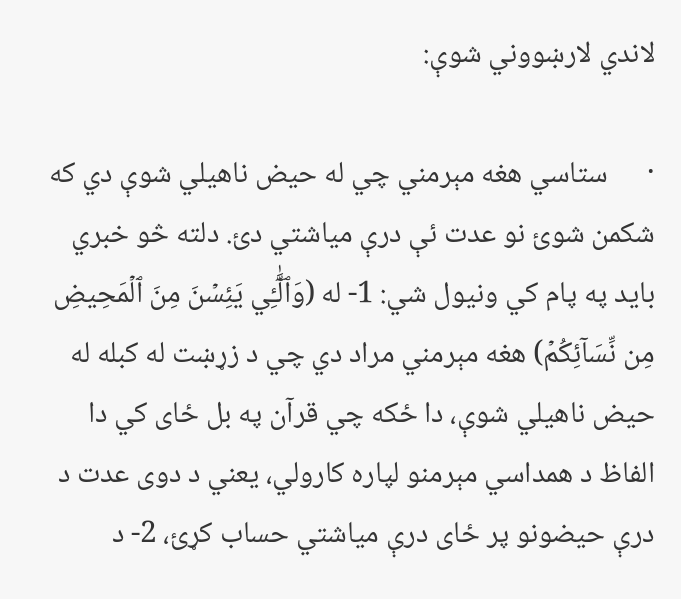لاندي لارښووني شوې:

·      ستاسي هغه مېرمني چي له حيض ناهيلي شوې دي كه شكمن شوئ نو عدت ئې درې مياشتي دئ. دلته څو خبري بايد په پام كي ونيول شي: 1- له (وَٱلَّٰٓـِٔي يَئِسۡنَ مِنَ ٱلۡمَحِيضِ مِن نِّسَآئِكُمۡ) هغه مېرمني مراد دي چي د زړښت له كبله له حيض ناهيلي شوې، دا ځكه چي قرآن په بل ځاى كي دا الفاظ د همداسي مېرمنو لپاره كارولي، يعني د دوى عدت د درې حيضونو پر ځاى درې مياشتي حساب كړئ، 2- د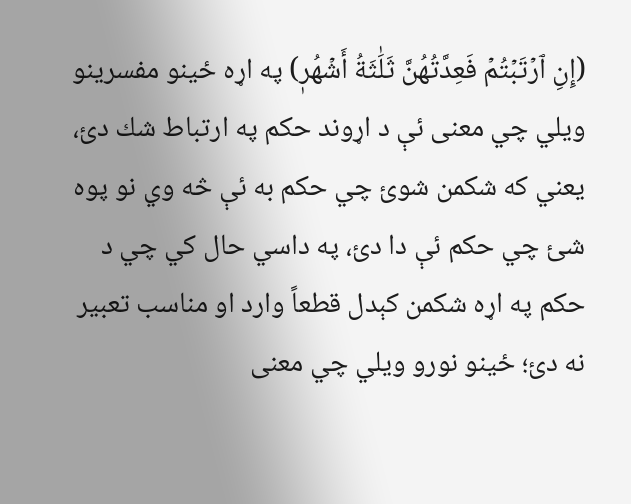(إِنِ ٱرۡتَبۡتُمۡ فَعِدَّتُهُنَّ ثَلَٰثَةُ أَشۡهُرٖ) په اړه ځينو مفسرينو ويلي چي معنى ئې د اړوند حكم په ارتباط شك دئ، يعني كه شكمن شوئ چي حكم به ئې څه وي نو پوه شئ چي حكم ئې دا دئ، په داسي حال كي چي د حكم په اړه شكمن كېدل قطعاً وارد او مناسب تعبير نه دئ؛ ځينو نورو ويلي چي معنى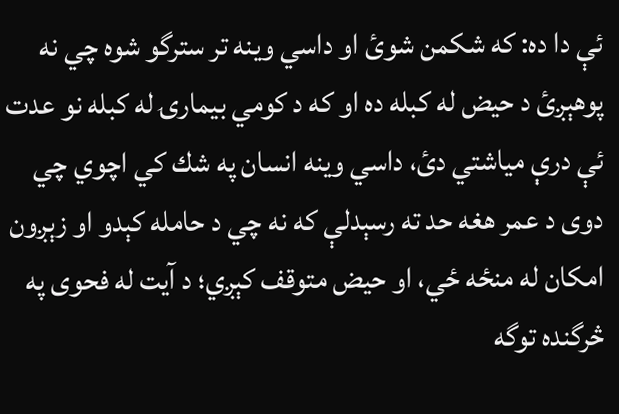ئې دا ده: كه شكمن شوئ او داسي وينه تر سترگو شوه چي نه پوهېږئ د حيض له كبله ده او كه د كومي بيمارۍ له كبله نو عدت ئې درې مياشتي دئ، داسي وينه انسان په شك كي اچوي چي دوى د عمر هغه حد ته رسېدلې كه نه چي د حامله كېدو او زېږون امكان له منځه ځي، او حيض متوقف كېږي؛ د آيت له فحوى په څرگنده توگه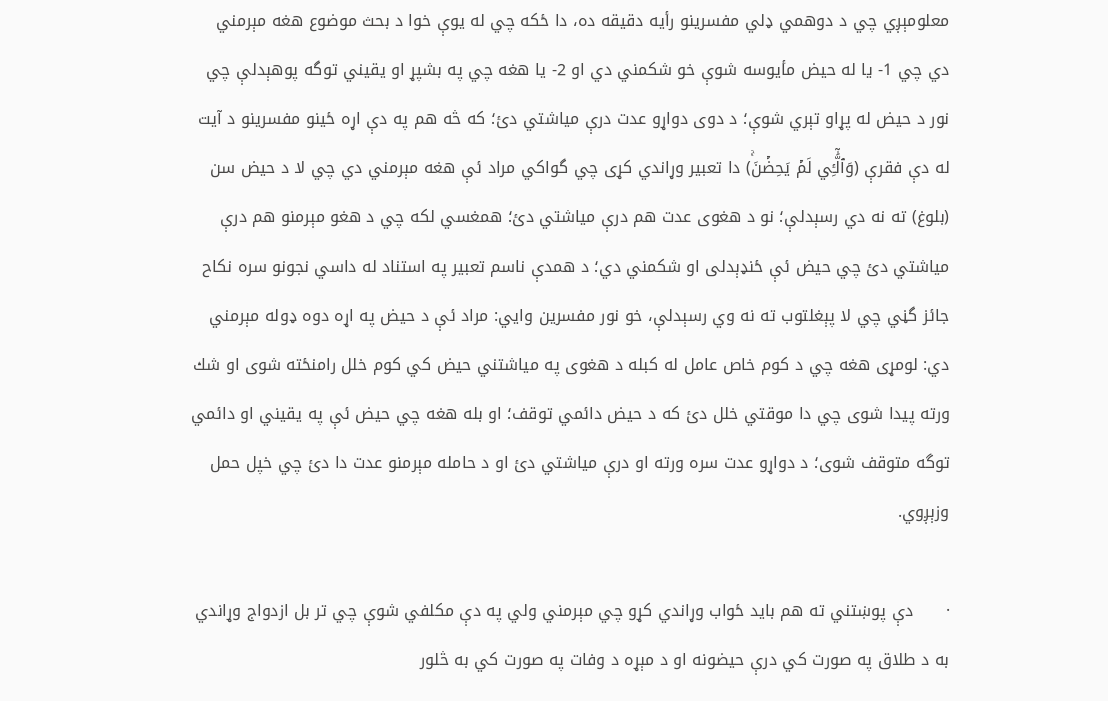معلومېږي چي د دوهمي ډلي مفسرينو رأيه دقيقه ده، دا ځكه چي له يوې خوا د بحث موضوع هغه مېرمني دي چي 1- يا له حيض مأيوسه شوې خو شكمني دي او 2- يا هغه چي په بشپړ او يقيني توگه پوهېدلې چي نور د حيض له پړاو تېري شوې؛ د دوى دواړو عدت درې مياشتي دئ؛ كه څه هم په دې اړه ځينو مفسرينو د آيت له دې فقرې (وَٱلَّٰٓـِٔي لَمۡ يَحِضۡنَۚ) دا تعبير وړاندي كړى چي گواكي مراد ئې هغه مېرمني دي چي لا د حيض سن (بلوغ) ته نه دي رسېدلې؛ نو د هغوى عدت هم درې مياشتي دئ؛ همغسي لكه چي د هغو مېرمنو هم درې مياشتي دئ چي حيض ئې ځنډېدلى او شكمني دي؛ د همدې ناسم تعبير په استناد له داسي نجونو سره نكاح جائز گڼي چي لا پېغلتوب ته نه وي رسېدلې، خو نور مفسرين وايي: مراد ئې د حيض په اړه دوه ډوله مېرمني دي: لومړى هغه چي د كوم خاص عامل له كبله د هغوى په مياشتني حيض كي كوم خلل رامنځته شوى او شك ورته پيدا شوى چي دا موقتي خلل دئ كه د حيض دائمي توقف؛ او بله هغه چي حيض ئې په يقيني او دائمي توگه متوقف شوى؛ د دواړو عدت سره ورته او درې مياشتي دئ او د حامله مېرمنو عدت دا دئ چي خپل حمل وزېږوي.

·      دې پوښتني ته هم بايد ځواب وړاندي كړو چي مېرمني ولي په دې مكلفي شوې چي تر بل ازدواج وړاندي به د طلاق په صورت كي درې حيضونه او د مېړه د وفات په صورت كي به څلور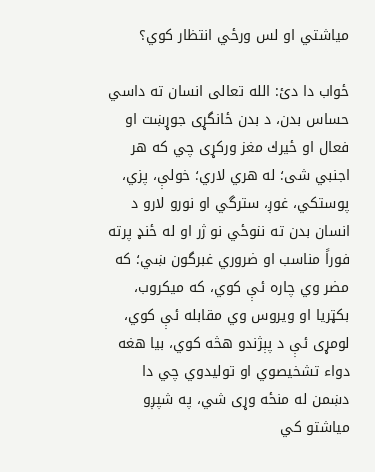مياشتي او لس ورځي انتظار كوي؟

ځواب دا دئ: الله تعالى انسان ته داسي حساس بدن، د بدن ځانگړى جوړښت او فعال او ځيرك مغز وركړى چي كه هر اجنبي شى؛ له هري لاري؛ خولې، پزي، پوستكي، غوږ، سترگي او نورو لارو د انسان بدن ته ننوځي نو ژر او له ځنډ پرته فوراً مناسب او ضروري غبرگون ښي؛ كه مضر وي چاره ئې كوي، كه ميكروب، بكټريا او ويروس وي مقابله ئې كوي، لومړى ئې د پېژندو هڅه كوي، بيا هغه دواء تشخيصوي او توليدوي چي دا دښمن له منځه وړى شي، په شپږو مياشتو كي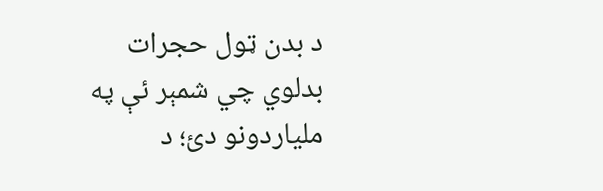د بدن ټول حجرات بدلوي چي شمېر ئې په ملياردونو دئ؛ د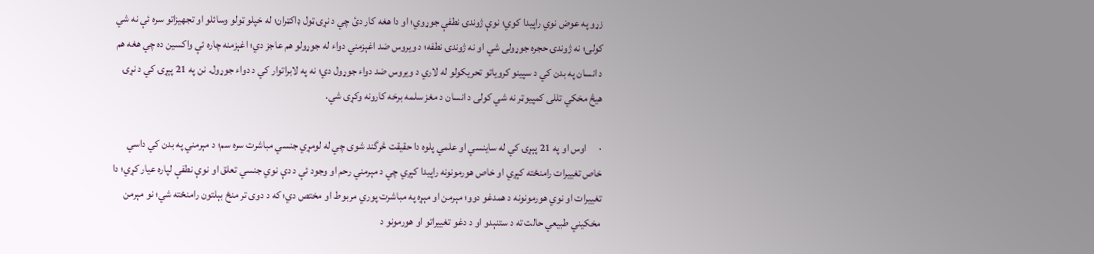زړو په عوض نوي راپيدا كوي؛ نوې ژوندۍ نطفې جوړوي؛ او دا هغه كار دئ چي د نړۍ ټول ډاكټران؛ له خپلو ټولو وسائلو او تجهيزاتو سره ئې نه شي كولى؛ نه ژوندۍ حجره جوړولى شي او نه ژوندۍ نطفه؛ د ويروس ضد اغېزمني دواء له جوړولو هم عاجز دي؛ اغېزمنه چاره ئې واكسين ده چي هغه هم د انسان په بدن كي د سپينو كروياتو تحريكولو له لاري د ويروس ضد دواء جوړول دي؛ نه په لابراتوار كي د دواء جوړول. نن په 21 پېړۍ كي د نړۍ هيڅ مخكي تللى كمپيوټر نه شي كولى د انسان د مغز سلمه برخه كارونه وكړى شي.

·      اوس او په 21 پېړۍ كي له ساينسي او علمي پلوه دا حقيقت څرگند شوى چي له لومړي جنسي مباشرت سره سم؛ د مېرمني په بدن كي داسي خاص تغييرات رامنځته كېږي او خاص هورمونونه راپيدا كېږي چي د مېرمني رحم او وجود ئې د دې نوي جنسي تعلق او نوې نطفې لپاره عيار كړي؛ دا تغييرات او نوي هورمونونه د همدغو دوو؛ مېرمن او مېړه په مباشرت پوري مربوط او مختص دي؛ كه د دوى تر منځ بېلتون رامنځته شي؛ نو مېرمن مخكيني طبيعي حالت ته د ستنېدو او د دغو تغييراتو او هورمونو د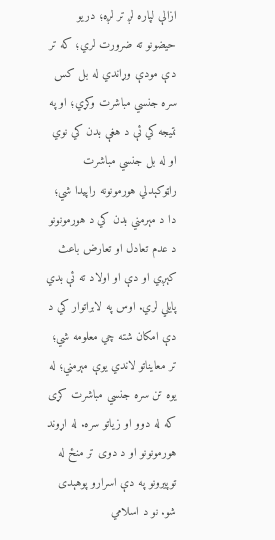ازالې لپاره لږ تر لږه؛ دريو حيضونو ته ضرورت لري؛ كه تر دې مودې وړاندي له بل كس سره جنسي مباشرت وكړي؛ او په نتيجه كي ئې د هغې بدن كي نوي او له بل جنسي مباشرت راټوكېدلي هورمونونه راپيدا شي؛ دا د مېرمني بدن كي د هورمونونو د عدم تعادل او تعارض باعث كېږي او دې او اولاد ته ئې بدي پايلي لري. اوس په لابراتوار كي د دې امكان شته چي معلومه شي؛ تر معايناتو لاندي يوې مېرمني؛ له يوه تن سره جنسي مباشرت كړى كه له دوو او زياتو سره. له اړوند هورمونونو او د دوى تر منځ له توپيرونو په دې اسرارو پوهېدى شو. نو د اسلامي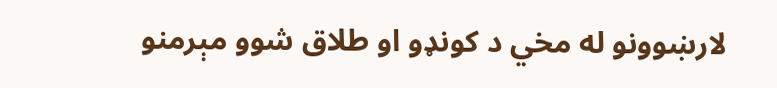لارښوونو له مخي د كونډو او طلاق شوو مېرمنو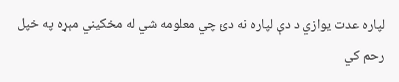لپاره عدت يوازي د دې لپاره نه دئ چي معلومه شي له مخكيني مېړه په خپل رحم كي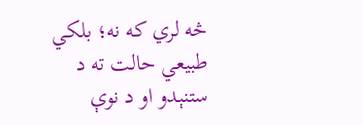څه لري كه نه؛ بلكي طبيعي حالت ته د ستنېدو او د نوې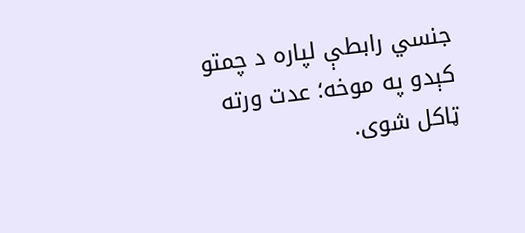جنسي رابطې لپاره د چمتو كېدو په موخه؛ عدت ورته ټاكل شوى.